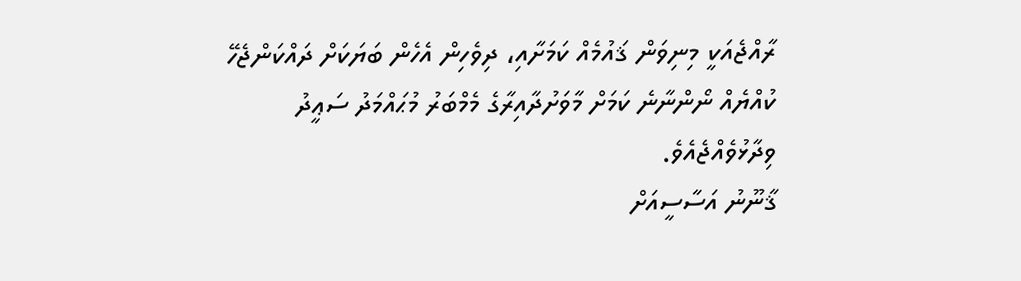ރާއްޖެއަކީ މިނިވަން ޤައުމެއް ކަމަށާއި، ދިވެހިން އެހެން ބަޔަކަށް ދައްކަންޖެހޭ ކުއްޔެއް ނޯންނާނެ ކަމަށް މާވަށުދާއިރާގެ މެމްބަރު މުޙައްމަދު ސަޢީދު ވިދާޅުވެއްޖެއެވެ.
ޤާނޫނު އަސާސީއަށް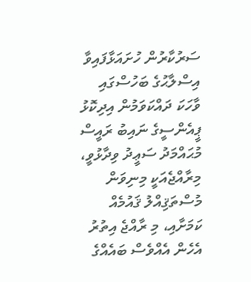ސަރުކާރުން ހުށައަޅާފައިވާ އިސްލާޙުގެ ބަހުސްގައި ވާހަކަ ދައްކަވަމުން އިދިކޮޅު ޕީއެންސީގެ ނައިބު ރައީސް މުޙައްމަދު ސަޢީދު ވިދާޅުވީ، މިރާއްޖެއަކީ މިނިވަން މުސްތަޤިއްލު ޤައުމެއް ކަމަށާއި، މި ރާއްޖެ އިތުރު އެހެން އެއްވެސް ބައެއްގެ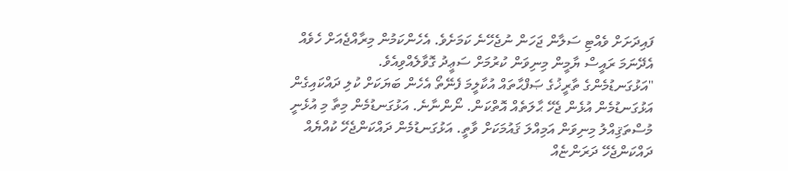ފައިދަށަށް ވެއްޓި ސަލާން ޖަހަން ނުޖެހޭނެ ކަމަށެވެ. އެހެންކަމުން މިރާއްޖެއަށް ހެވެއް އެދޭނަމަ ރައީސް ޔާމީން މިނިވަން ކުރުމަށް ސަޢީދު ގޮވާލެއްވިއެވެ.
"އަޅުގަނޑުމެންގެ ތާރީޚުގެ ޞަފްޙާތައް އުކާލީމަ ފެނޭތޯ އެހެން ބަޔަކަށް ކުލި ދައްކައިގެން އަޅުގަނޑުމެން އުޅެން ޖެހޭ ޙާލަތެއް އޮތްކަން. ނޯންނާނެ. އަޅުގަނޑުމެން މިތާ މި އުޅެނީ މުސްތަޤިއްލު މިނިވަން އަމިއްލަ ޤައުމަކަށް ވާތީ. އަޅުގަނޑުމެން ދައްކަންޖެހޭ ކުއްޔެއް ދައްކަންޖެހޭ ދަރަންޏެއް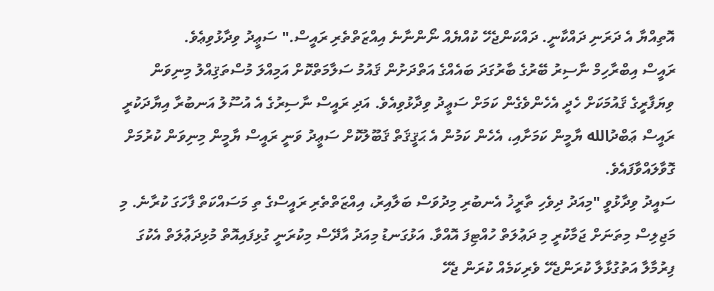އޮތިއްޔާ އެ ދަރަނި ދައްކާނީ. ދައްކަންޖެހޭ ކުއްޔެއް ނޯންނާނެ އިއްޒަތްތެރި ރައީސް." ސަޢީދު ވިދާޅުވިޢެވެ.
ރައީސް އިބްރާހިމް ނާސިރު ބޭރުގެ ބާރުގަދަ ބައެއްގެ އަތްދަށުން ޤައުމު ސަލާމަތްކޮށް އަމިއްލަ މުސްތަޤިއްލު މިނިވަން ވިޔަފާރީގެ ޤައުމަކަށް ހެދީ އެހެންވެގެން ކަމަށް ސަޢީދު ވިދާޅުވިއެވެ. އަދި ރައީސް ނާސިރުގެ އެ އުސޫލު އަނބުރާ އިޔާދަކުރީ ރައީސް ޢަބްދުالله ޔާމީން ކަމަށާއި، އެހެން ކަމުން އެ ޙަޤީޤަތް ޤަބޫލުކޮށް ސަޢީދު ވަނީ ރައީސް ޔާމީން މިނިވަން ކުރުމަށް ގޮވާލައްވާފައެވެ.
ސައީދު ވިދާޅުވީ "މިއަދު ދިވެހި ތާރީޚު އެނބުރި މިދުވަސް ބަލާއިރު، އިއްޒަތްތެރި ރައީސްގެ ތި މަސައްކަތް ފާހަގަ ކުރާނެ. މި މަޖިލިސް މިތަނަށް ޖަމާކުރީ މި ދަޢުލަތް ހުއްޓިފަ އޮއްވާ. އަޅުގަނޑު މިއަދު އާދޭސް މިކުރަނީ ގުޅިފައިއޮތް މުޅިދަޢުލަތް އެކުގަ ފިރުމާލާ އަތުގުޅާލާ ކުރަންޖެހޭ ވެރިކަމެއް ކުރަން ޖެހޭ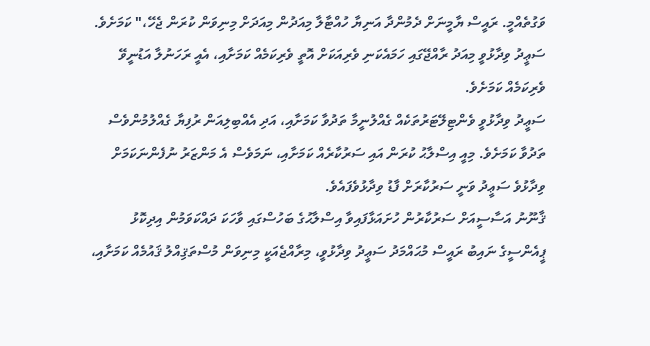ވަގުތެއްމީ. ރައީސް ޔާމީނަށް ދެމުންދާ އަނިޔާ ހުއްޓާލާ މިއަދުން މިއަދަށް މިނިވަން ކުރަން ޖެހޭ،" ކަމަށެވެ.
ސަޢީދު ވިދާޅުވީ މިއަދު ރާއްޖޭގައި ހަމައެކަނި ވެރިއަކަށް އޮތީ ވެރިކަމެއް ކަމަށާއި، އެއީ ރަހަނުލާ އަޑުނީވޭ ވެރިކަމެއް ކަމަށެވެ.
ސަޢީދު ވިދާޅުވީ ވެންޓިލޭޓަރުތަކެއް ގެއްލުނީމާ ތަދުވާ ކަމަށާއި، އަދި އެއްބިލިއަން ރުފިޔާ ގެއްލުމުންވެސް ތަދުވާ ކަމަށެވެ. މިއީ އިސްލާޙު ކުރަން އައި ސަރުކާރެއް ކަމަށާއި، ނަމަވެސް އެ މަންޒަރު ނުފެންނަކަމަށް ވިދާޅުވެ ސަޢީދު ވަނީ ސަރުކާރަށް ފާޑު ވިދާޅުވެފައެވެ.
ޤާނޫނު އަސާސީއަށް ސަރުކާރުން ހުށައަޅާފައިވާ އިސްލާޙުގެ ބަހުސްގައި ވާހަކަ ދައްކަވަމުން އިދިކޮޅު ޕީއެންސީގެ ނައިބު ރައީސް މުޙައްމަދު ސަޢީދު ވިދާޅުވީ، މިރާއްޖެއަކީ މިނިވަން މުސްތަޤިއްލު ޤައުމެއް ކަމަށާއި،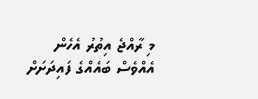މި ރާއްޖެ އިތުރު އެހެން އެއްވެސް ބައެއްގެ ފައިދަށަށް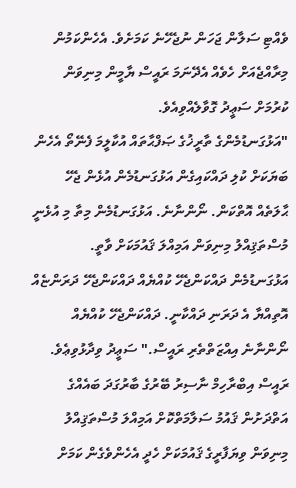ވެއްޓި ސަލާން ޖަހަން ނުޖެހޭނެ ކަމަށެވެ. އެހެންކަމުން މިރާއްޖެއަށް ހެވެއް އެދޭނަމަ ރައީސް ޔާމީން މިނިވަން ކުރުމަށް ސަޢީދު ގޮވާލެއްވިއެވެ.
"އަޅުގަނޑުމެންގެ ތާރީޚުގެ ޞަފްޙާތައް އުކާލީމަ ފެނޭތޯ އެހެން ބަޔަކަށް ކުލި ދައްކައިގެން އަޅުގަނޑުމެން އުޅެން ޖެހޭ ޙާލަތެއް އޮތްކަން. ނޯންނާނެ. އަޅުގަނޑުމެން މިތާ މި އުޅެނީ މުސްތަޤިއްލު މިނިވަން އަމިއްލަ ޤައުމަކަށް ވާތީ. އަޅުގަނޑުމެން ދައްކަންޖެހޭ ކުއްޔެއް ދައްކަންޖެހޭ ދަރަންޏެއް އޮތިއްޔާ އެ ދަރަނި ދައްކާނީ. ދައްކަންޖެހޭ ކުއްޔެއް ނޯންނާނެ އިއްޒަތްތެރި ރައީސް." ސަޢީދު ވިދާޅުވިޢެވެ.
ރައީސް އިބްރާހިމް ނާސިރު ބޭރުގެ ބާރުގަދަ ބައެއްގެ އަތްދަށުން ޤައުމު ސަލާމަތްކޮށް އަމިއްލަ މުސްތަޤިއްލު މިނިވަން ވިޔަފާރީގެ ޤައުމަކަށް ހެދީ އެހެންވެގެން ކަމަށް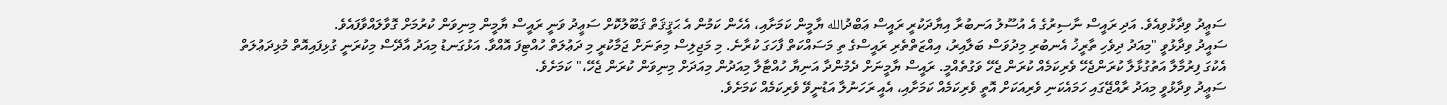ސަޢީދު ވިދާޅުވިއެވެ. އަދި ރައީސް ނާސިރުގެ އެ އުސޫލު އަނބުރާ އިޔާދަކުރީ ރައީސް ޢަބްދުالله ޔާމީން ކަމަށާއި، އެހެން ކަމުން އެ ޙަޤީޤަތް ޤަބޫލުކޮށް ސަޢީދު ވަނީ ރައީސް ޔާމީން މިނިވަން ކުރުމަށް ގޮވާލައްވާފައެވެ.
ސައީދު ވިދާޅުވީ "މިއަދު ދިވެހި ތާރީޚު އެނބުރި މިދުވަސް ބަލާއިރު، އިއްޒަތްތެރި ރައީސްގެ ތި މަސައްކަތް ފާހަގަ ކުރާނެ. މި މަޖިލިސް މިތަނަށް ޖަމާކުރީ މި ދަޢުލަތް ހުއްޓިފަ އޮއްވާ. އަޅުގަނޑު މިއަދު އާދޭސް މިކުރަނީ ގުޅިފައިއޮތް މުޅިދަޢުލަތް އެކުގަ ފިރުމާލާ އަތުގުޅާލާ ކުރަންޖެހޭ ވެރިކަމެއް ކުރަން ޖެހޭ ވަގުތެއްމީ. ރައީސް ޔާމީނަށް ދެމުންދާ އަނިޔާ ހުއްޓާލާ މިއަދުން މިއަދަށް މިނިވަން ކުރަން ޖެހޭ،" ކަމަށެވެ.
ސަޢީދު ވިދާޅުވީ މިއަދު ރާއްޖޭގައި ހަމައެކަނި ވެރިއަކަށް އޮތީ ވެރިކަމެއް ކަމަށާއި، އެއީ ރަހަނުލާ އަޑުނީވޭ ވެރިކަމެއް ކަމަށެވެ.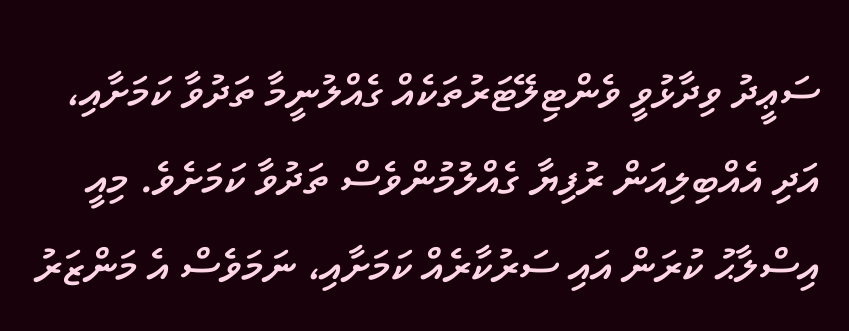ސަޢީދު ވިދާޅުވީ ވެންޓިލޭޓަރުތަކެއް ގެއްލުނީމާ ތަދުވާ ކަމަށާއި، އަދި އެއްބިލިއަން ރުފިޔާ ގެއްލުމުންވެސް ތަދުވާ ކަމަށެވެ. މިއީ އިސްލާޙު ކުރަން އައި ސަރުކާރެއް ކަމަށާއި، ނަމަވެސް އެ މަންޒަރު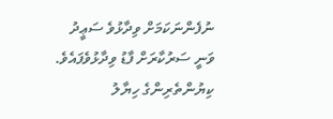ނުފެންނަކަމަށް ވިދާޅުވެ ސަޢީދު ވަނީ ސަރުކާރަށް ފާޑު ވިދާޅުވެފައެވެ.
ކިޔުންތެރިންގެ ހިޔާލު